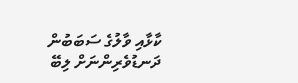ކާޅާއި ވާލުގެ ސަބަބުން ދަނޑުވެރިންނަށް ލިބޭ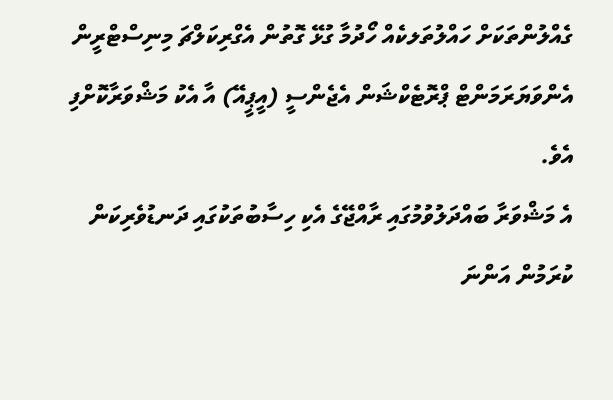ގެއްލުންތަކަށް ހައްލުތަލކެއް ހޯދުމާ ގުޅޭ ގޮތުން އެގްރިކަލްޗަ މިނިސްޓްރީން އެންވަޔަރަމަންޓް ޕްރޮޓެކްޝަން އެޖެންސީ (އީޕީއޭ) އާ އެކު މަޝްވަރާކޮށްފި އެވެ.
އެ މަޝްވަރާ ބައްދަލުވުމުގައި ރާއްޖޭގެ އެކި ހިސާބުތަކުގައި ދަނޑުވެރިކަން ކުރަމުން އަންނަ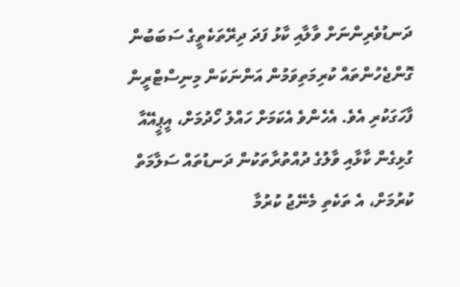ދަނޑުވެރިންނަށް ވާލާއި ކާޅު ފަދަ ދިރޭތަކެތީގެ ސަބަބުން ގޮންޖެހުންތައް ކުރިމަތިވަމުން އަންނަކަން މިނިސްޓްރީން ފާހަގަކުރި އެވެ. އެހެންވެ އެކަމަށް ހައްލު ހޯދުމަށް، އީޕީއޭއާ ގުޅިގެން ކާޅާއި ވާލުގެ ދުއްތުރާތަކުން ދަނޑުތައް ސަލާމަތް ކުރުމަށް، އެ ތަކެތި މެނޭޖު ކުރުމާ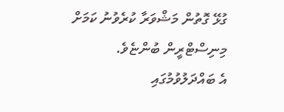ގުޅޭ ގޮތުން މަޝްވަރާ ކުރެވުނު ކަމަށް މިނިސްޓްރީން ބުންޏެވެ.
އެ ބައްދަލުވުމުގައި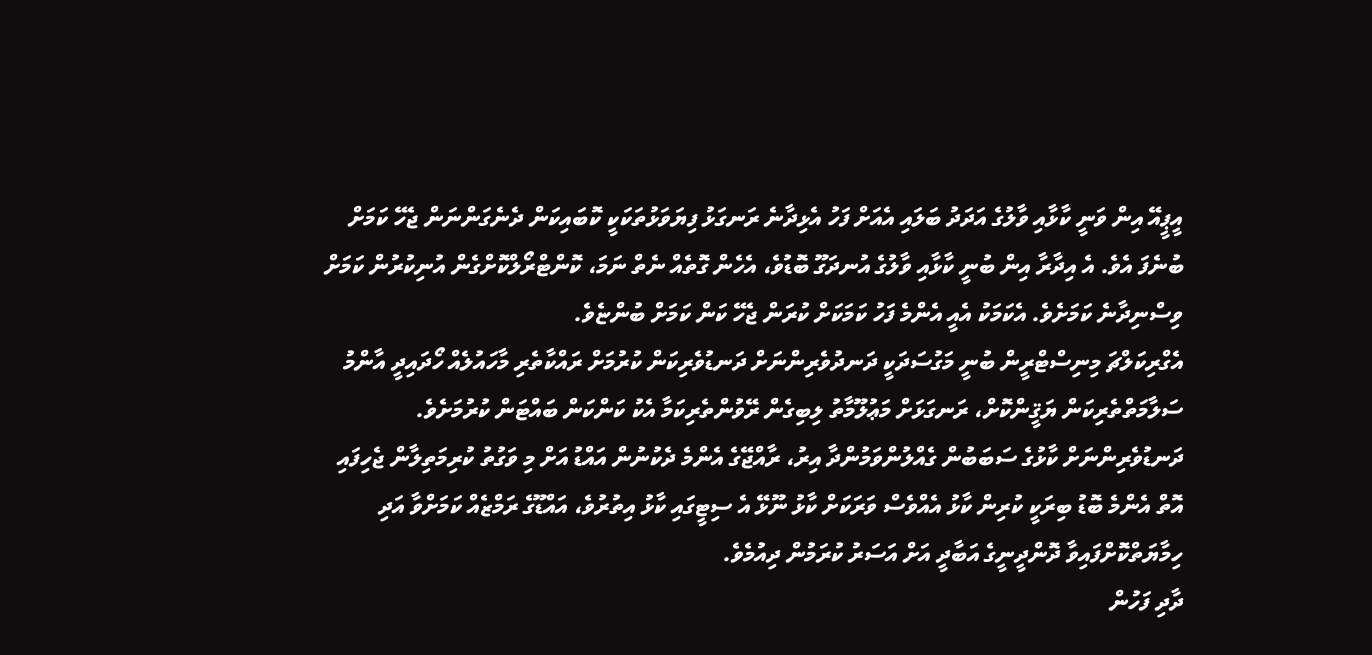އީޕީއޭ އިން ވަނީ ކާޅާއި ވާލުގެ އަދަދު ބަލައި އެއަށް ފަހު އެޅިދާނެ ރަނގަޅު ފިޔަވަޅުތަކަކީ ކޮބައިކަން ދެނެގަންނަން ޖެހޭ ކަމަށް ބުނެފަ އެވެ. އެ އިދާރާ އިން ބުނީ ކާޅާއި ވާލުގެ އުނދަގޫ ބޮޑުވެ، އެހެން ގޮތެއް ނެތް ނަމަ، ކޮންޓްރޯލްކޮށްގެން އުނިކުރުން ކަމަށް ވިސްނިދާނެ ކަމަށެވެ. އެކަމަކު އެއީ އެންމެ ފަހު ކަމަކަށް ކުރަން ޖެހޭ ކަން ކަމަށް ބުންޏެވެ.
އެގްރިކަލްޗަ މިނިސްޓްރީން ބުނީ މަގުސަދަކީ ދަނދުވެރިންނަށް ދަނޑުވެރިކަން ކުރުމަށް ރައްކާތެރި މާހައުލެއް ހޯދައިދީ އާންމު ސަލާމަތްތެރިކަން ޔަޤީންކޮށް، ރަނގަޅަށް މަޢުލޫމާތު ލިބިގެން ރޭވުންތެރިކަމާ އެކު ކަންކަން ބައްޓަން ކުރުމަށެވެ.
ދަނޑުވެރިންނަށް ކާޅުގެ ސަބަބުން ގެއްލުންވަމުންދާ އިރު، ރާއްޖޭގެ އެންމެ ދެކުނުން އައްޑު އަށް މި ވަގުތު ކުރިމަތިލާން ޖެހިފައި އޮތް އެންމެ ބޮޑު ބިރަކީ ކުރިން ކާޅު އެއްވެސް ވަރަކަށް ކާޅު ނޫޅޭ އެ ސިޓީގައި ކާޅު އިތުރުވެ، އައްޑޫގެ ރަމްޒެއް ކަމަށްވާ އަދި ހިމާޔަތްކޮށްފައިވާ ދޮންދީނީގެ އަބާދީ އަށް އަސަރު ކުރަމުން ދިއުމެވެ.
ދާދި ފަހުން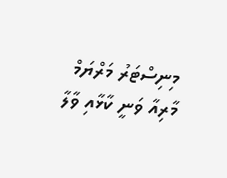މިނިސްޓަރު މަރްޔަމް މާރިއާ ވަނީ ކާޅާއި ވާލާ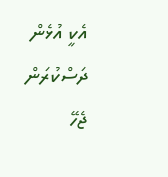އެކީ އުޅެން ދަސްކުރަން ޖެހޭ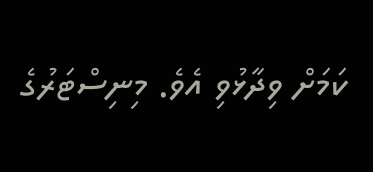ކަމަށް ވިދާޅުވި އެވެ. މިނިސްޓަރުގެ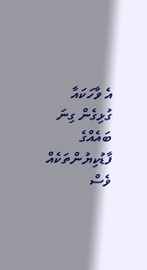އެ ވާހަކައާ ގުޅިގެން ގިނަ ބައެއްގެ ފާޑުކިޔުންތަކެއް ވެސް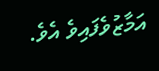އަމާޒުވެފައިވެ އެވެ.